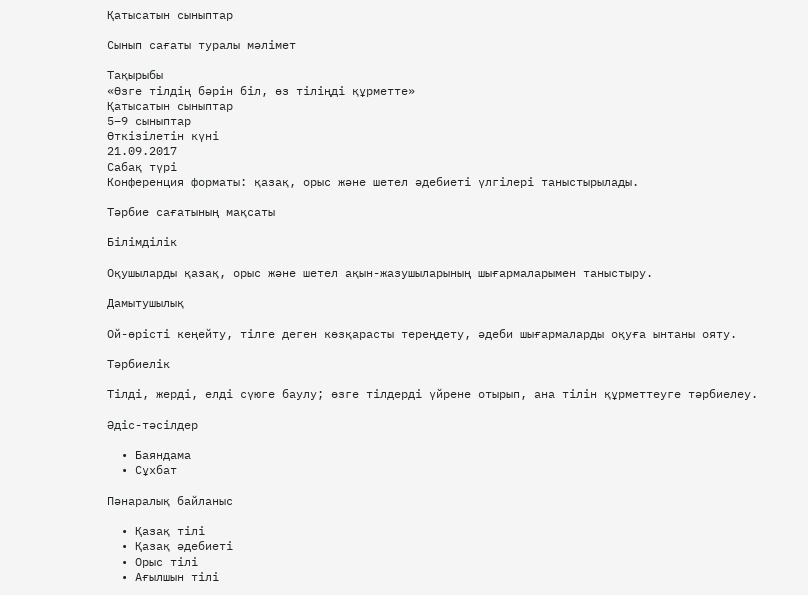Қатысатын сыныптар

Сынып сағаты туралы мәлімет

Тақырыбы
«Өзге тілдің бәрін біл, өз тіліңді құрметте»
Қатысатын сыныптар
5–9 сыныптар
Өткізілетін күні
21.09.2017
Сабақ түрі
Конференция форматы: қазақ, орыс және шетел әдебиеті үлгілері таныстырылады.

Тәрбие сағатының мақсаты

Білімділік

Оқушыларды қазақ, орыс және шетел ақын-жазушыларының шығармаларымен таныстыру.

Дамытушылық

Ой-өрісті кеңейту, тілге деген көзқарасты тереңдету, әдеби шығармаларды оқуға ынтаны ояту.

Тәрбиелік

Тілді, жерді, елді сүюге баулу; өзге тілдерді үйрене отырып, ана тілін құрметтеуге тәрбиелеу.

Әдіс-тәсілдер

  • Баяндама
  • Сұхбат

Пәнаралық байланыс

  • Қазақ тілі
  • Қазақ әдебиеті
  • Орыс тілі
  • Ағылшын тілі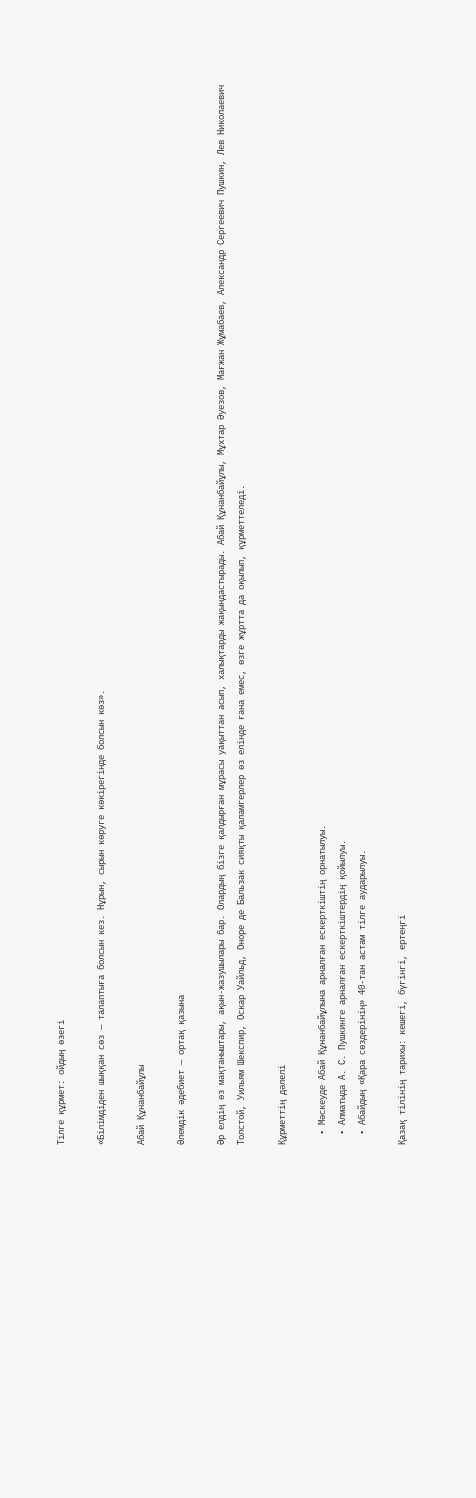Тілге құрмет: ойдың өзегі

«Білімдіден шыққан сөз — талаптыға болсын кез. Нұрын, сырын көруге көкірегінде болсын көз».

Абай Құнанбайұлы

Әлемдік әдебиет — ортақ қазына

Әр елдің өз мақтаныштары, ақын-жазушылары бар. Олардың бізге қалдырған мұрасы уақыттан асып, халықтарды жақындастырады. Абай Құнанбайұлы, Мұхтар Әуезов, Мағжан Жұмабаев, Александр Сергеевич Пушкин, Лев Николаевич Толстой, Уильям Шекспир, Оскар Уайльд, Оноре де Бальзак сияқты қаламгерлер өз елінде ғана емес, өзге жұртта да оқылып, құрметтеледі.

Құрметтің дәлелі

  • Мәскеуде Абай Құнанбайұлына арналған ескерткіштің орнатылуы.
  • Алматыда А. С. Пушкинге арналған ескерткіштердің қойылуы.
  • Абайдың «Қара сөздерінің» 40-тан астам тілге аударылуы.

Қазақ тілінің тарихы: кешегі, бүгінгі, ертеңгі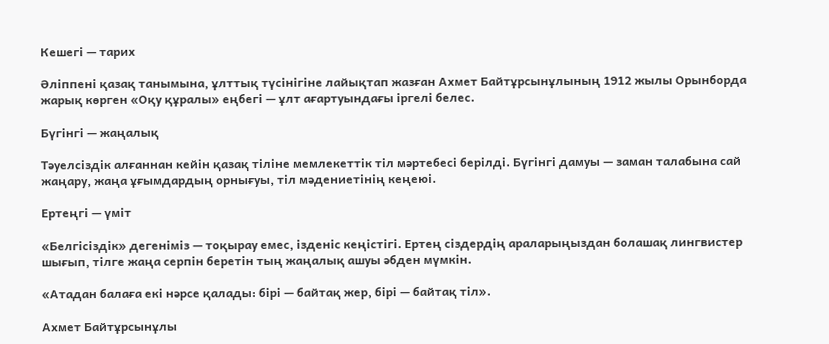Кешегі — тарих

Әліппені қазақ танымына, ұлттық түсінігіне лайықтап жазған Ахмет Байтұрсынұлының 1912 жылы Орынборда жарық көрген «Оқу құралы» еңбегі — ұлт ағартуындағы іргелі белес.

Бүгінгі — жаңалық

Тәуелсіздік алғаннан кейін қазақ тіліне мемлекеттік тіл мәртебесі берілді. Бүгінгі дамуы — заман талабына сай жаңару, жаңа ұғымдардың орнығуы, тіл мәдениетінің кеңеюі.

Ертеңгі — үміт

«Белгісіздік» дегеніміз — тоқырау емес, ізденіс кеңістігі. Ертең сіздердің араларыңыздан болашақ лингвистер шығып, тілге жаңа серпін беретін тың жаңалық ашуы әбден мүмкін.

«Атадан балаға екі нәрсе қалады: бірі — байтақ жер, бірі — байтақ тіл».

Ахмет Байтұрсынұлы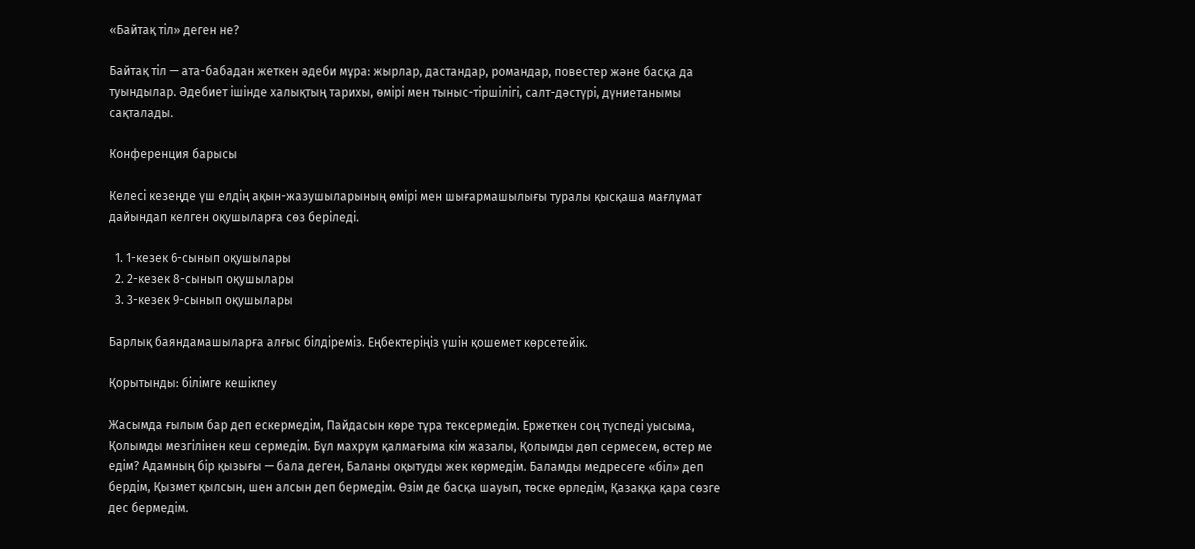«Байтақ тіл» деген не?

Байтақ тіл — ата-бабадан жеткен әдеби мұра: жырлар, дастандар, романдар, повестер және басқа да туындылар. Әдебиет ішінде халықтың тарихы, өмірі мен тыныс-тіршілігі, салт-дәстүрі, дүниетанымы сақталады.

Конференция барысы

Келесі кезеңде үш елдің ақын-жазушыларының өмірі мен шығармашылығы туралы қысқаша мағлұмат дайындап келген оқушыларға сөз беріледі.

  1. 1-кезек 6-сынып оқушылары
  2. 2-кезек 8-сынып оқушылары
  3. 3-кезек 9-сынып оқушылары

Барлық баяндамашыларға алғыс білдіреміз. Еңбектеріңіз үшін қошемет көрсетейік.

Қорытынды: білімге кешікпеу

Жасымда ғылым бар деп ескермедім, Пайдасын көре тұра тексермедім. Ержеткен соң түспеді уысыма, Қолымды мезгілінен кеш сермедім. Бұл махрұм қалмағыма кім жазалы, Қолымды дөп сермесем, өстер ме едім? Адамның бір қызығы — бала деген, Баланы оқытуды жек көрмедім. Баламды медресеге «біл» деп бердім, Қызмет қылсын, шен алсын деп бермедім. Өзім де басқа шауып, төске өрледім, Қазаққа қара сөзге дес бермедім.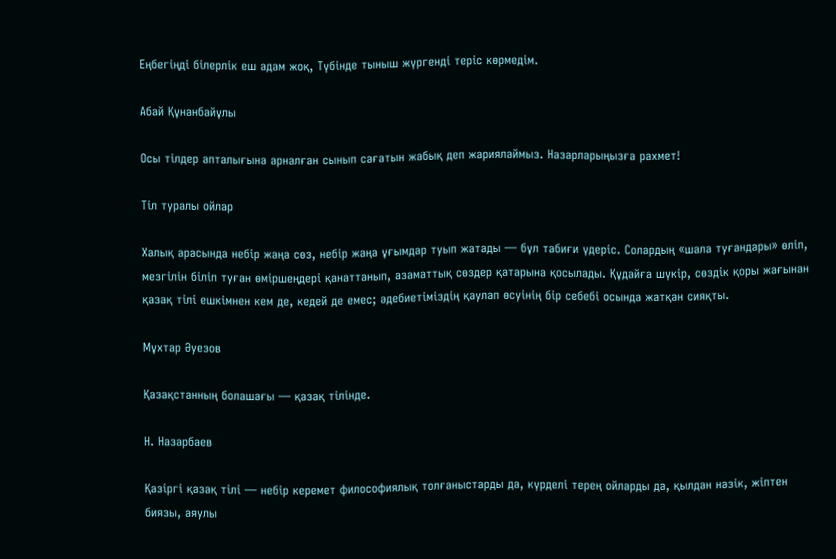Еңбегіңді білерлік еш адам жоқ, Түбінде тыныш жүргенді теріс көрмедім.

Абай Құнанбайұлы

Осы тілдер апталығына арналған сынып сағатын жабық деп жариялаймыз. Назарларыңызға рахмет!

Тіл туралы ойлар

Халық арасында небір жаңа сөз, небір жаңа ұғымдар туып жатады — бұл табиғи үдеріс. Солардың «шала туғандары» өліп, мезгілін біліп туған өміршеңдері қанаттанып, азаматтық сөздер қатарына қосылады. Құдайға шүкір, сөздік қоры жағынан қазақ тілі ешкімнен кем де, кедей де емес; әдебиетіміздің қаулап өсуінің бір себебі осында жатқан сияқты.

Мұхтар Әуезов

Қазақстанның болашағы — қазақ тілінде.

Н. Назарбаев

Қазіргі қазақ тілі — небір керемет философиялық толғаныстарды да, күрделі терең ойларды да, қылдан нәзік, жіптен биязы, аяулы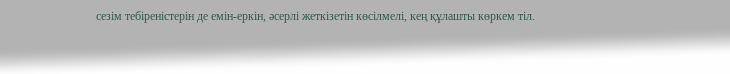сезім тебіреністерін де емін-еркін, әсерлі жеткізетін көсілмелі, кең құлашты көркем тіл.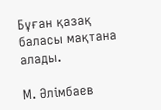Бұған қазақ баласы мақтана алады.

М. Әлімбаев